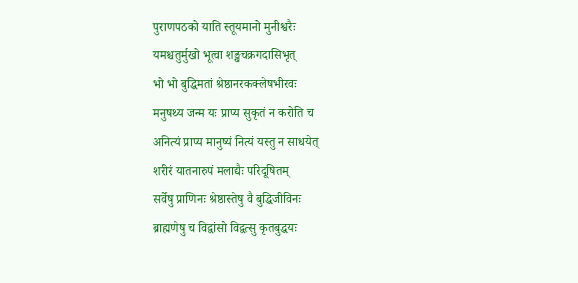पुराणपठको याति स्तूयमानो मुनीश्वरैः
यमश्चतुर्मुखो भूत्वा शङ्खचक्रगदासिभृत्
भो भो बुद्धिमतां श्रेष्ठानरकक्लेषभीरवः
मनुषथ्य जन्म यः प्राप्य सुकृतं न करोति च
अनित्यं प्राप्य मानुष्यं नित्यं यस्तु न साधयेत्
शरीरं यातनारुपं मलाद्यैः परिदूषितम्
सर्वेषु प्राणिनः श्रेष्ठास्तेषु वै बुद्धिजीविनः
ब्राह्मणेषु च विद्वांसो विद्वत्सु कृतबुद्धयः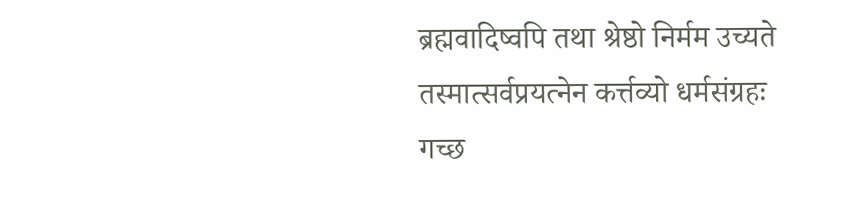ब्रह्मवादिष्वपि तथा श्रेष्ठो निर्मम उच्यते
तस्मात्सर्वप्रयत्नेन कर्त्तव्यो धर्मसंग्रहः
गच्छ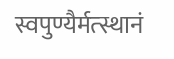स्वपुण्यैर्मत्स्थानं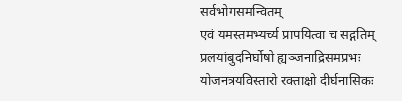सर्वभोगसमन्वितम्
एवं यमस्तमभ्यर्च्य प्रापयित्वा च सद्गतिम्
प्रलयांबुदनिर्घोषो ह्यञ्जनाद्रिसमप्रभः
योजनत्रयविस्तारो रक्ताक्षो दीर्घनासिकः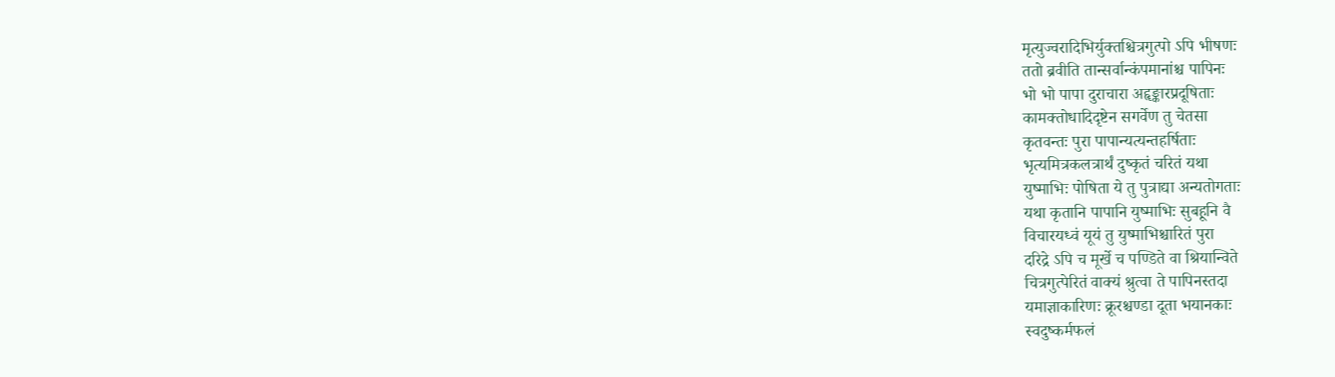मृत्युज्वरादिभिर्युक्तश्चित्रगुत्पो ऽपि भीषणः
ततो ब्रवीति तान्सर्वान्कंपमानांश्च पापिनः
भो भो पापा दुराचारा अहॄङ्कारप्रदूषिताः
कामक्तोधादिदृष्टेन सगर्वेण तु चेतसा
कृतवन्तः पुरा पापान्यत्यन्तहर्षिताः
भृत्यमित्रकलत्रार्थं दुष्कृतं चरितं यथा
युष्माभिः पोषिता ये तु पुत्राद्या अन्यतोगताः
यथा कृतानि पापानि युष्माभिः सुबहूनि वै
विचारयध्वं यूयं तु युष्माभिश्चारितं पुरा
दरिद्रे ऽपि च मूर्खे च पण्डिते वा श्रियान्विते
चित्रगुत्पेरितं वाक्यं श्रुत्वा ते पापिनस्तदा
यमाज्ञाकारिणः क्रूरश्चण्डा दूता भयानकाः
स्वदुष्कर्मफलं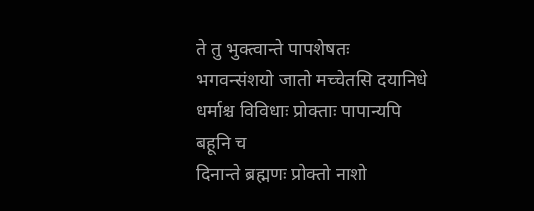ते तु भुक्त्वान्ते पापशेषतः
भगवन्संशयो जातो मच्चेतसि दयानिधे
धर्माश्च विविधाः प्रोक्ताः पापान्यपि बहूनि च
दिनान्ते ब्रह्मणः प्रोक्तो नाशो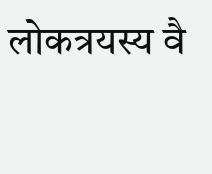लोकत्रयस्य वै